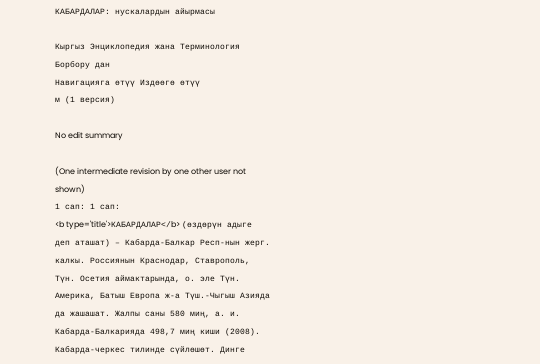КАБАРДАЛАР: нускалардын айырмасы

Кыргыз Энциклопедия жана Терминология Борбору дан
Навигацияга өтүү Издөөгө өтүү
м (1 версия)

No edit summary

(One intermediate revision by one other user not shown)
1 сап: 1 сап:
<b type='title'>КАБАРДАЛАР</b> (өздөрүн адыге деп аташат) – Кабарда-Балкар Респ-нын жерг. калкы. Россиянын Краснодар, Ставрополь, Түн. Осетия аймактарында, о. эле Түн. Америка, Батыш Европа ж-а Түш.-Чыгыш Азияда да жашашат. Жалпы саны 580 миң, а. и. Кабарда-Балкарияда 498,7 миң киши (2008). Кабарда-черкес тилинде сүйлөшөт. Динге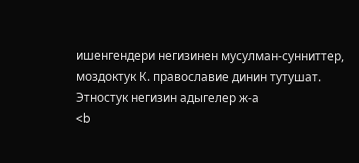ишенгендери негизинен мусулман-сунниттер, моздоктук К. православие динин тутушат. Этностук негизин адыгелер ж-а
<b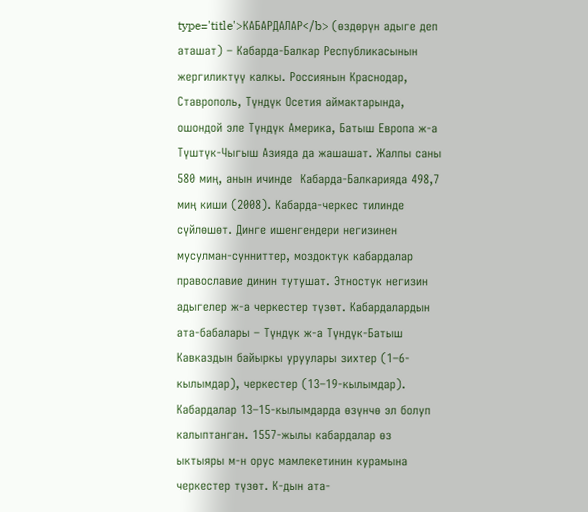type='title'>КАБАРДАЛАР</b> (өздөрүн адыге деп аташат) – Кабарда-Балкар Республикасынын жергиликтүү калкы. Россиянын Краснодар, Ставрополь, Түндүк Осетия аймактарында, ошондой эле Түндүк Америка, Батыш Европа ж-а Түштүк-Чыгыш Азияда да жашашат. Жалпы саны 580 миң, анын ичинде  Кабарда-Балкарияда 498,7 миң киши (2008). Кабарда-черкес тилинде сүйлөшөт. Динге ишенгендери негизинен мусулман-сунниттер, моздоктук кабардалар православие динин тутушат. Этностук негизин адыгелер ж-а черкестер түзөт. Кабардалардын ата-бабалары – Түндүк ж-а Түндүк-Батыш Кавказдын байыркы уруулары зихтер (1–6-кылымдар), черкестер (13–19-кылымдар). Кабардалар 13–15-кылымдарда өзүнчө эл болуп калыптанган. 1557-жылы кабардалар өз ыктыяры м-н орус мамлекетинин курамына
черкестер түзөт. К-дын ата-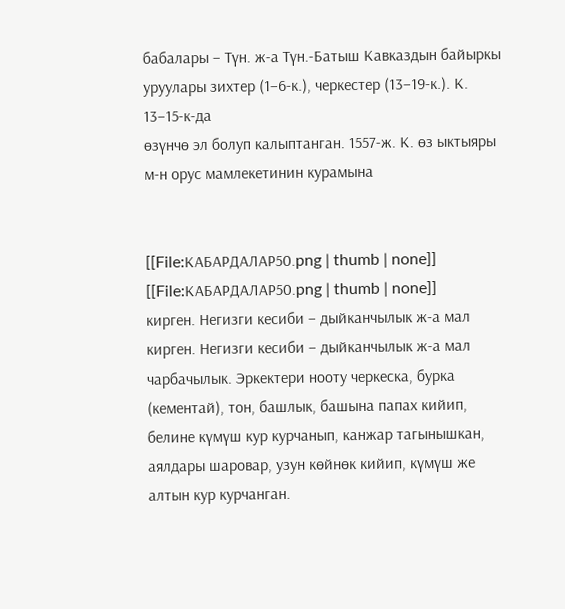бабалары – Түн. ж-а Түн.-Батыш Кавказдын байыркы уруулары зихтер (1–6-к.), черкестер (13–19-к.). К. 13–15-к-да
өзүнчө эл болуп калыптанган. 1557-ж. К. өз ыктыяры м-н орус мамлекетинин курамына


[[File:КАБАРДАЛАР50.png | thumb | none]]
[[File:КАБАРДАЛАР50.png | thumb | none]]
кирген. Негизги кесиби – дыйканчылык ж-а мал
кирген. Негизги кесиби – дыйканчылык ж-а мал чарбачылык. Эркектери нооту черкеска, бурка (кементай), тон, башлык, башына папах кийип, белине күмүш кур курчанып, канжар тагынышкан, аялдары шаровар, узун көйнөк кийип, күмүш же алтын кур курчанган.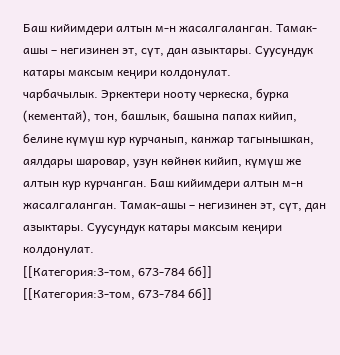Баш кийимдери алтын м-н жасалгаланган. Тамак-ашы – негизинен эт, сүт, дан азыктары. Суусундук катары максым кеңири колдонулат.
чарбачылык. Эркектери нооту черкеска, бурка (кементай), тон, башлык, башына папах кийип, белине күмүш кур курчанып, канжар тагынышкан, аялдары шаровар, узун көйнөк кийип, күмүш же алтын кур курчанган. Баш кийимдери алтын м-н жасалгаланган. Тамак-ашы – негизинен эт, сүт, дан азыктары. Суусундук катары максым кеңири колдонулат.
[[Категория:3-том, 673-784 бб]]
[[Категория:3-том, 673-784 бб]]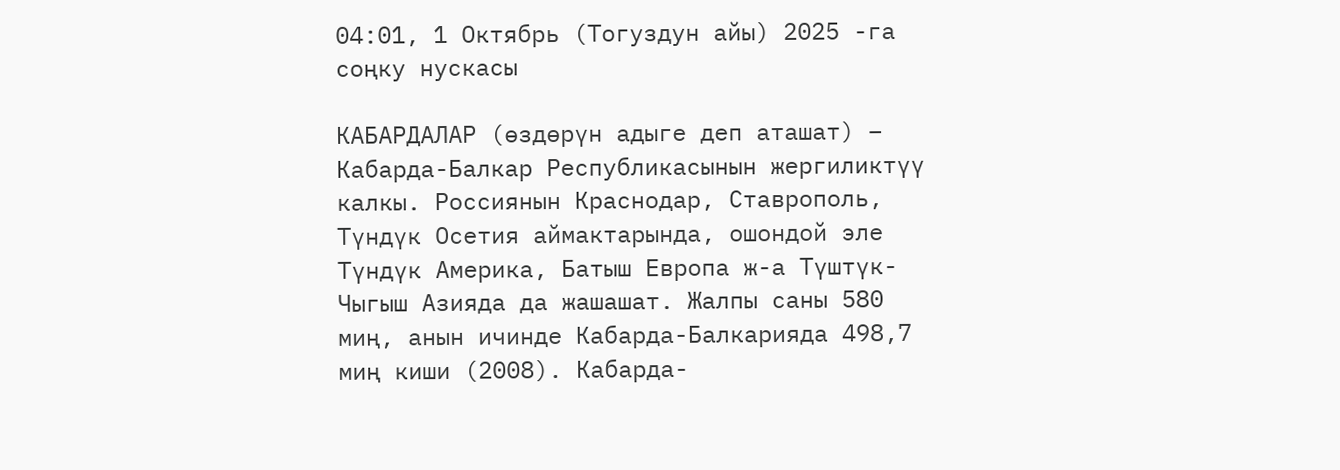04:01, 1 Октябрь (Тогуздун айы) 2025 -га соңку нускасы

КАБАРДАЛАР (өздөрүн адыге деп аташат) – Кабарда-Балкар Республикасынын жергиликтүү калкы. Россиянын Краснодар, Ставрополь, Түндүк Осетия аймактарында, ошондой эле Түндүк Америка, Батыш Европа ж-а Түштүк-Чыгыш Азияда да жашашат. Жалпы саны 580 миң, анын ичинде Кабарда-Балкарияда 498,7 миң киши (2008). Кабарда-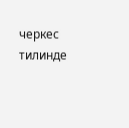черкес тилинде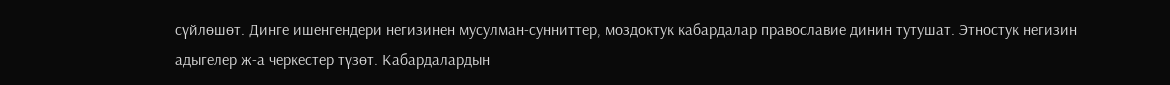сүйлөшөт. Динге ишенгендери негизинен мусулман-сунниттер, моздоктук кабардалар православие динин тутушат. Этностук негизин адыгелер ж-а черкестер түзөт. Кабардалардын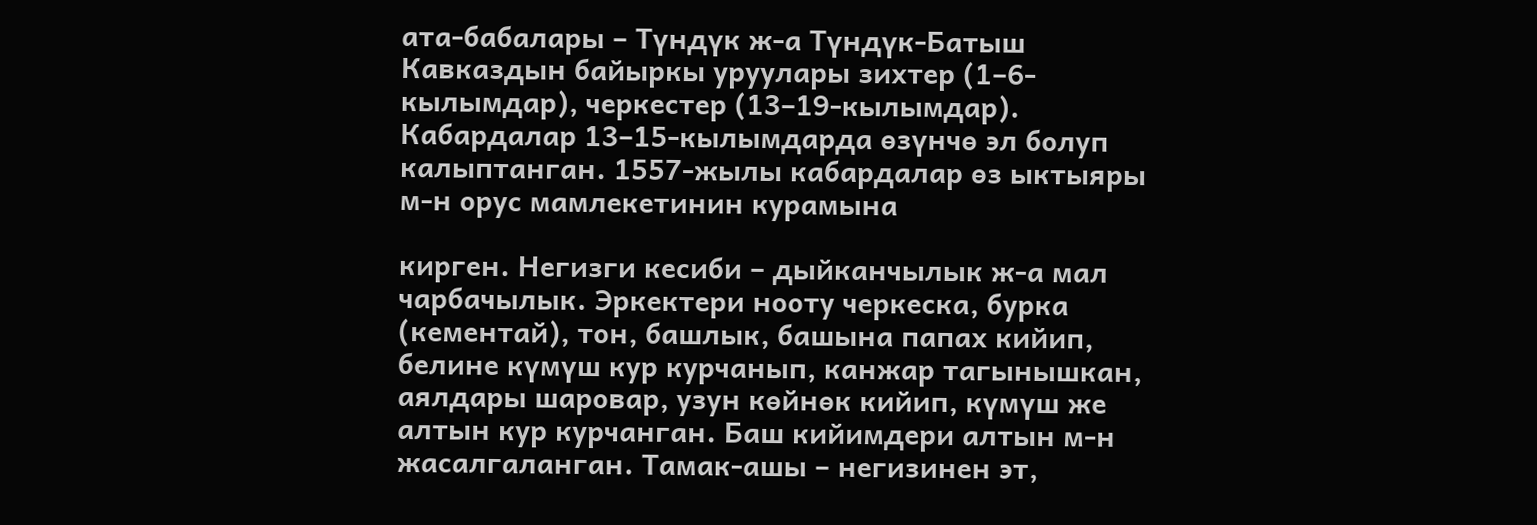ата-бабалары – Түндүк ж-а Түндүк-Батыш Кавказдын байыркы уруулары зихтер (1–6-кылымдар), черкестер (13–19-кылымдар). Кабардалар 13–15-кылымдарда өзүнчө эл болуп калыптанган. 1557-жылы кабардалар өз ыктыяры м-н орус мамлекетинин курамына

кирген. Негизги кесиби – дыйканчылык ж-а мал чарбачылык. Эркектери нооту черкеска, бурка (кементай), тон, башлык, башына папах кийип, белине күмүш кур курчанып, канжар тагынышкан, аялдары шаровар, узун көйнөк кийип, күмүш же алтын кур курчанган. Баш кийимдери алтын м-н жасалгаланган. Тамак-ашы – негизинен эт,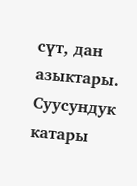сүт, дан азыктары. Суусундук катары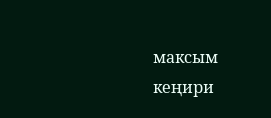максым кеңири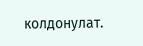колдонулат.